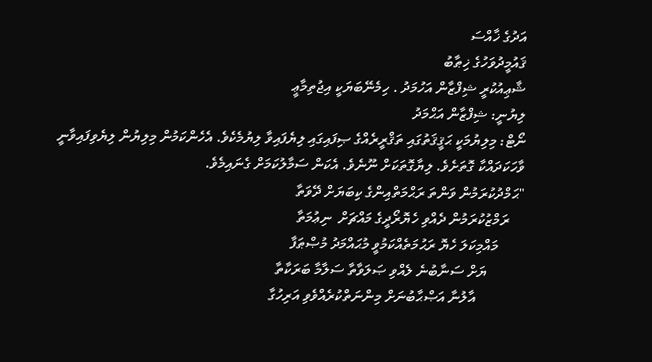އަދުގެ ޚާއްސަ
ޤައުމީދުވަހުގެ ޚިޠާބު
ޝާޢިއުކުރީ ޝިފްޒާން އަހުމަދު . ހިމެނޭބަޔަކީ އިޖުތިމާޢީ
ލިޔުނީ: ޝިފްޒާން އަޙްމަދު
ނޯޓް: މިލިޔުމަކީ ޙަޤީޤަތުގައި ތަޤްރީރެއްގެ ޞިފައިގައި ލިޔެފައިވާ ލިޔުމެކެވެ. އެހެންކަމުން މިލިޔުން ލިޔެވިފައިވާނީ ވާހަކަދައްކާ ގޮތަށެވެ. ލިޔާގޮތަކަށް ނޫނެވެ. އެކަން ސަމާލުކަމަށް ގެނައިމެވެ.
"ޙަމްދުކުރަމުން ވަންތަ ރަޙްމަތްއިންގެ ކިބަޔަށް ދޭވަތާ
    ރަމްޒުކުރަމުން ދެއްވި ހެޔޮރޯދީގެ މައްޗަށް  ނިޢުމަތާ
       މައްމިކަލަ ހެޔޮ ރަޙުމަތެއްކަމުވީ މުޙައްމަދު މުޞްޠަފާ
          ޔަށް ސަނާބުނެ ލެއްވި ޞަލަވާތާ ސަލާމާ ބަރަކާތާ
             އާލުނާ އަޞްޙާބުނަށް މިންނަތްކުރެއްވެވި އަރިހުގާ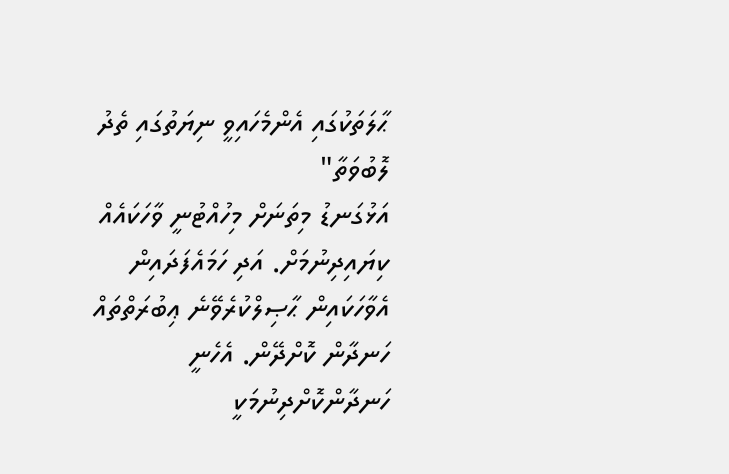ޙާލަތަކުގައި އެންމެހައިވީ ނިޔަތުގައި ތެދު ލޮބުވަތާ"
އަޅުގަނޑު މިތަނަށް މިހުއްޓުނީ ވާހަކައެއް ކިޔައިދިނުމަށް. އަދި ހަމައެފަދައިން އެވާހަކައިން ޙާޞިލްކުރެވޭނެ ޢިބުރަތްތައް ހަނދާން ކޮށްދޭން. އެހެނީ ހަނދާންކޮށްދިނުމަކީ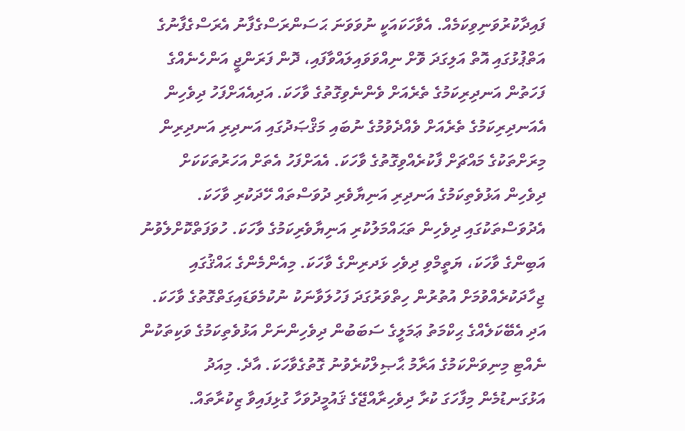ފައިދާކުރުވަނިވިކަމެއް. އެވާހަކައަކީ ނުވަވަނަ ޙަސަންރަސްގެފާނު އެރަސްގެފާނުގެ އަތްޕުޅުގައި އޮތް އަލިގަދަ ވޮށް ނިއްވަވައިލައްވާފައި، ދޮން ފަރަންޖީ އަންހެނެއްގެ ފަހަތުން އަނދިރިކަމުގެ ތެރެއަށް ވެންނެވިގޮތުގެ ވާހަކަ. އަދިއެއަށްފަހު ދިވެހިން އެއަނދިރިކަމުގެ ތެރެއަށް ވެއްދެވުމުގެ ނުބައި މަޤްޞަދުގައި އަނދިރި އަނދިރިން މިރަށްތަކުގެ މައްޗަށް ފާކުރެއްވިގޮތުގެ ވާހަކަ. އެއަށްފަހު އެތަށް އަހަރުތަކަކަށް ދިވެހިން އަޅުވެތިކަމުގެ އަނދިރި އަނިޔާވެރި ދުވަސްތައް ހޭދަކުރި ވާހަކަ. އެދުވަސްތަކުގައި ދިވެހިން ތަޙައްމަލުކުރި އަނިޔާވެރިކަމުގެ ވާހަކަ. ހުވަފަތްކޮށްލެވުނު އަބިންގެ ވާހަކަ، ޔަތީމްވި ދިވެހި ޅަދރިންގެ ވާހަކަ. މިއެންމެންގެ ޙައްޤުގައި ޖިހާދަކުރެއްވުމަށް އުތުރުން ހިތްވަރުގަދަ ފަހުލަވާނަކު ނުކުމެވަޑައިގަތްގޮތުގެ ވާހަކަ. އަދި އެބޭކަލެއްގެ ޙިކްމަތު ޢަމަލީގެ ސަބަބުން ދިވެހިންނަށް އަޅުވެތިކަމުގެ ވަކިތަކުން ނެއްޓި މިނިވަންކަމުގެ އަރާމު ޙާޞިލްކުރެވުނު ގޮތުގެވާހަކަ. އާދެ. މިއަދު އަޅުގަނޑުމެން މިފާހަގަ ކުރާ ދިވެހިރާއްޖޭގެ ޤައުމީދުވަހާ ގުޅިފައިވާ ޒިކުރާތައް.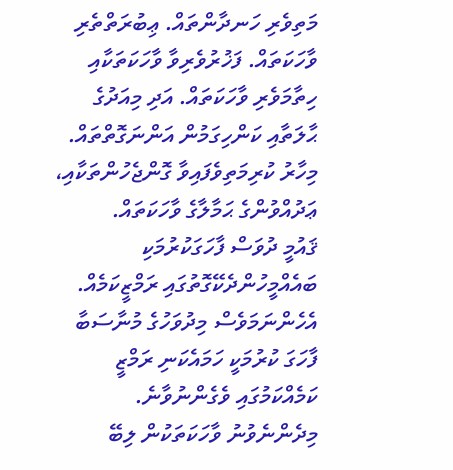މަތިވެރި ހަނދާންތައް. ޢިބުރަތްތެރި ވާހަކަތައް. ފަޚުރުވެރިވާ ވާހަކަތަކާއި ހިތާމަވެރި ވާހަކަތައް. އަދި މިއަދުގެ ޙާލަތާއި ކަންހިގަމުން އަންނަގޮތްތައް. މިހާރު ކުރިމަތިވެފައިވާ ގޮންޖެހުންތަކާއި، ޢަދުއްވުންގެ ޙަމާލާގެ ވާހަކަތައް.
ޤައުމީ ދުވަސް ފާހަގަކުރުމަކި ބައެއްމީހުންދެކޭގޮތުގައި ރަމްޒީކަމެއް. އެހެންނަމަވެސް މިދުވަހުގެ މުނާސަބާ ފާހަގަ ކުރުމަކީ ހަމައެކަނި ރަމްޒީ ކަމެއްކަމުގައި ވެގެންނުވާނެ. މިދެންނެވުނު ވާހަކަތަކުން ލިބޭ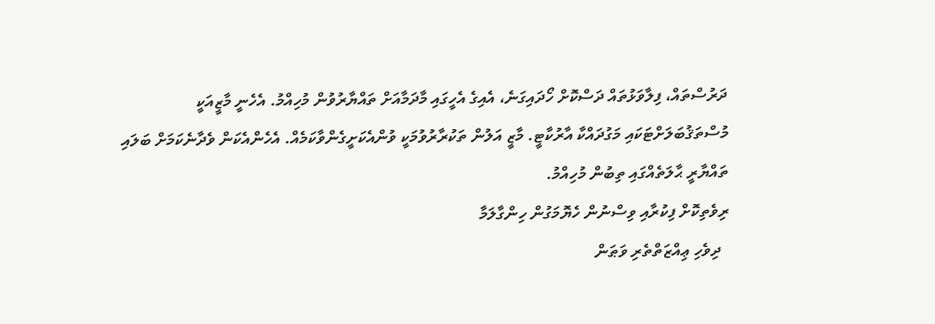ދަރުސްތައް، ފިލާވަޅުތައް ދަސްކޮށް ހޯދައިގަނެ، އެއިގެ އެހީގައި މާދަމާއަށް ތައްޔާރުވުން މުހިއްމު. އެހެނީ މާޒީއަކީ މުސްތަޤުބަލަށްޓަކައި މަގުދައްކާ އާރުކާޓީ. މާޒީ އަލުން ތަކުރާރުވުމަކީ ވުންއެކަށީގެންވާކަމެއް. އެހެންއެކަން ވެދާނެކަމަށް ބަލައި ތައްޔާރީ ޙާލަތެއްގައި ތިބުން މުހިއްމު.
ރިވެތިކޮށް ފިކުރާއި ވިސްނުން ހެޔޮމަގުން ހިންގާލަމާ
  ދިވެހި ޢިއްޒަތްތެރި ވަޠަން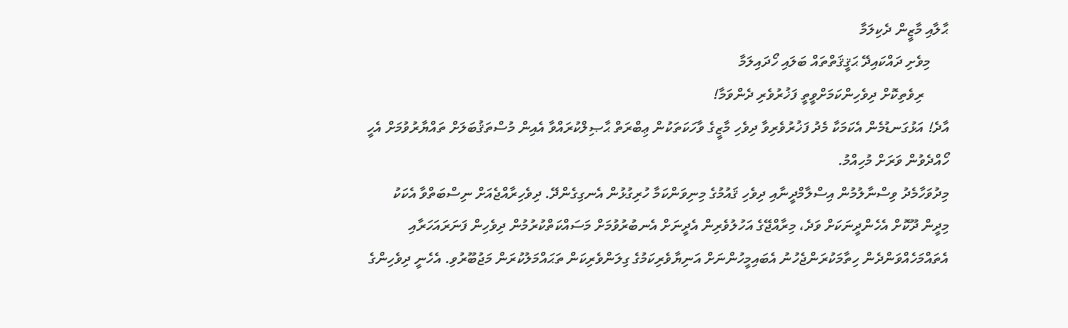ޙާލާއި މާޒީން ދެކިލަމާ
     މިވެށި ދައްކައިދޭ ޙަޤީޤަތްތައް ބަލައި ހޯދައިލަމާ
       ރިވެތިކޮށް ދިވެހިންކަމަށްވީތީ ފަޚުރުވެރި ދެންވަމާ!
އާދެ! އަޅުގަނޑުމެން އެކަމަކާ މެދު ފަޚުރުވެރިވާ ދިވެހި މާޒީގެ ވާހަކަތަކުން ޢިބްރަތް ޙާޞިލްކުރައްވާ އެއިން މުސްތަޤުބަލަށް ތައްޔާރުވުމަށް އެހީ ހޯއްދެވުން ވަރަށް މުހިއްމު.
މިދުވަހާމެދު ވިސްނާލުމުން އިސްލާމްދީނާއި ދިވެހި ޤައުމުގެ މިނިވަންކަމާ ހުރިގުޅުން އެނގިގެންދޭ. ދިވެހިރާއްޖެއަށް ނިސްބަތްވާ އެކަކު މިދީން ދޫކޮށް އެހެންދީނަކަށް ވަދެ، މިރާއްޖޭގެ އަހުލުވެރިން އެދީނަށް އެނބުރުވުމަށް މަސައްކަތްކުރުމުން ދިވެހިން ފަނަރައަހަރާއި އެތައްމަހެއްވަންދެން ހިތާމަކުރަންޖެހުނު އެބައިމީހުންނަށް އަނިޔާވެރިކަމުގެ ގިލަންވެރިކަން ތަޙައްމަލުކުރަން މަޖުބޫރުވި. އެހެނީ ދިވެހިންގެ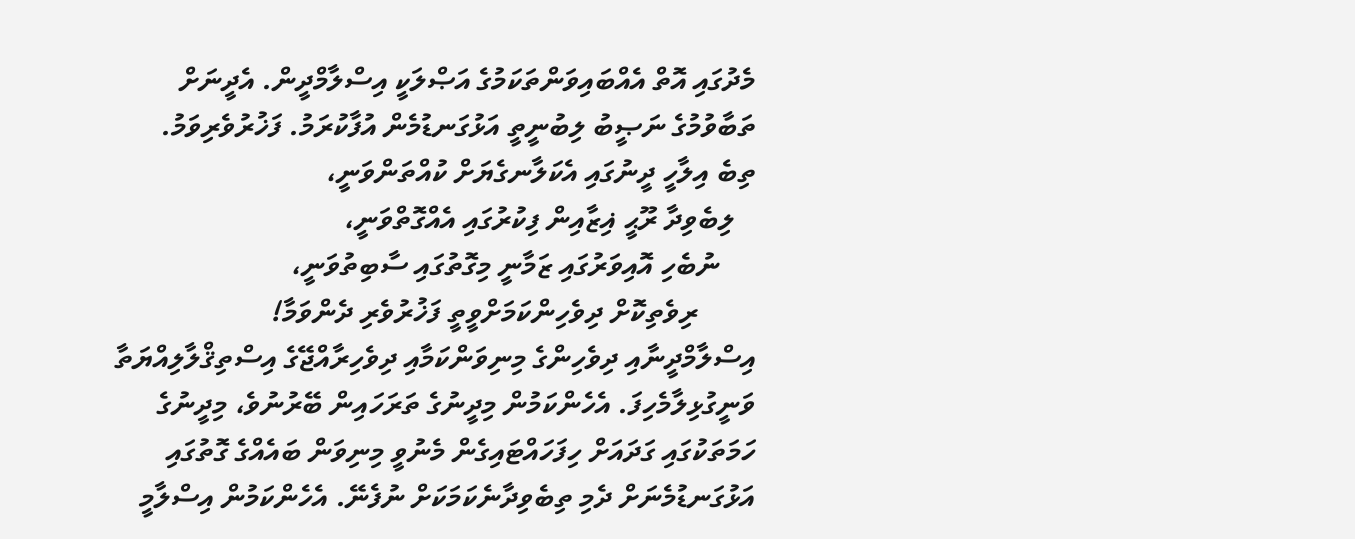މެދުގައި އޮތް އެއްބައިވަންތަކަމުގެ އަޞްލަކީ އިސްލާމްދީން. އެދީނަށް ތަބާވުމުގެ ނަޞީބު ލިބުނީތީ އަޅުގަނޑުމެން އުފާކުރަމު. ފަޚުރުވެރިވަމު.
ތިބެ އިލާހީ ދީނުގައި އެކަލާނގެޔަށް ކުއްތަންވަނީ،
   ލިބެވިދާ ރޫޙީ ޣިޒާއިން ފިކުރުގައި އެއްގޮތްވަނީ،
     ނުބެހި އޮއިވަރުގައި ޒަމާނީ މިގޮތުގައި ސާބިތުވަނީ،
        ރިވެތިކޮށް ދިވެހިންކަމަށްވީތީ ފަޚުރުވެރި ދެންވަމާ!
އިސްލާމްދީނާއި ދިވެހިންގެ މިނިވަންކަމާއި ދިވެހިރާއްޖޭގެ އިސްތިޤްލާލިއްޔަތާ ވަނީގުޅިލާމެހިފަ. އެހެންކަމުން މިދީނުގެ ތަރަހައިން ބޭރުނުވެ، މިދީނުގެ ހަމަތަކުގައި ގަދައަށް ހިފަހައްޓައިގެން މެނުވީ މިނިވަން ބައެއްގެ ގޮތުގައި އަޅުގަނޑުމެނަށް ދެމި ތިބެވިދާނެކަމަކަށް ނުފެނޭ. އެހެންކަމުން އިސްލާމީ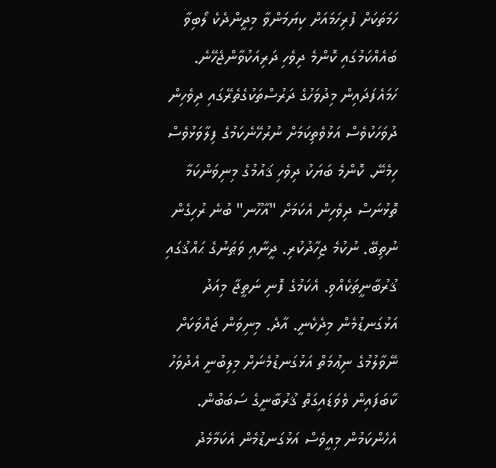ހަމަތަކަށް ފުރިހަމައަށް ކިޔަމަންވާ މިދީންދެކެ ލޯބިވާ ބައެއްކަމުގައި ކޮންމެ ދިވެހި ދަރިއަކުވާންޖެހޭނެ.
ހަމައެފަދައިން މިދުވަހުގެ ދަރުސްތަކުގެތެރޭގައި ދިވެހިން ދުވަހަކުވެސް އަޅުވެތިކަމަށް ނުރުހޭނެކަމުގެ ފިލާވަޅުވެސް ހިމެނޭ. ކޮންމެ ބަޔަކު ދިވެހި ޤައުމުގެ މިނިވަންކަމާ ތޮޅުނަސް ދިވެހިން އެކަމަށް "އާހޫނ" ބުނެ ރުހިގެން ނުތިބޭ. ނުކުމެ ޖިހާދުކުރި. ދީނާއި ވަޠަނުގެ ޙައްޤުގައި ޤުރުބާނީތަކެއްވި. އެކަމުގެ ފޮނި ނަތީޖާ މިއަދު އަޅުގަނޑުމެން މިދެކެނީ. އާދެ. މިނިވަން ޖައްވަކަށް ނޭވާލުމުގެ ނިޢުމަތް އަޅުގަނޑުމެނަށް މިލިބުނީ އެދުވަހު ކާބަފައިން ވެވަޑައިގަތް ޤުރުބާނީގެ ސަބަބުން. އެހެންކަމުން މިއީވެސް އަޅުގަނޑުމެން އެކަމާމެދު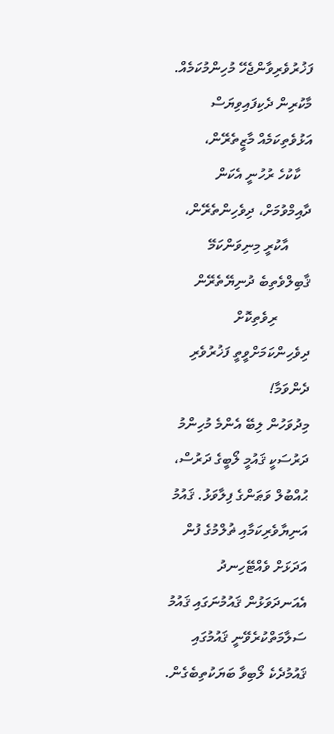ފަޚުރުވެރިވާންޖެހޭ މުހިންމުކަމެއް.
މާކުރިން ދެކިފައިވިޔަސް އަޅުވެތިކަމެއް މާޒީތެރޭން،
   ކާކުހެ ރުހުނީ އެކަން ދާއިމްވުމަށް، ދިވެހިންތެރޭން،
      އާކުރީ މިނިވަންކަމޭ ޤާބިލްވެތިބެ ދުނިޔޭތެރޭން
         ރިވެތިކޮށް ދިވެހިންކަމަށްވީތީ ފަޚުރުވެރި ދެންވަމާ!
މިދުވަހުން ލިބޭ އެންމެ މުހިންމު ދަރުސަކީ ޤައުމީ ލޯބީގެ ދަރުސް، ޙުއްބުލް ވަޠަންގެ ފިލާވަޅު. ޤައުމު އަނިޔާވެރިކަމާއި ޡުލްމުގެ ފުން އަދަޅަށް ވެއްޓޭހިނދު އެއަނދަވަޅުން ޤައުމުނަގައި ޤައުމު ސަލާމަތްކުރެވޭނީ ޤައުމުގައި ޤައުމުދެކެ ލޯބިވާ ބަޔަކުތިބެގެން.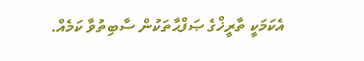އެކަމަކީ ތާރީޚްގެ ޞަފްޙާތަކުން ސާބިތުވާ ކަމެއް.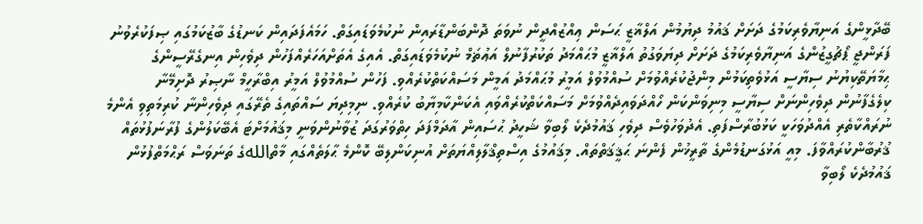ބޭދާޅީންގެ އަނިޔާވެރިކަމުގެ ދަށަށް ޤައުމު ދިޔުމުން އަލްޣާޒީ ޙަސަން ޢިއްޒުއްދީން ނުވަތަ ދޮންބަންޑާރައިން ނުކުމެވަޑައިގަތް. ހަމައެފަދައިން ކަނޑުގެ ބާޒުކަމުގައި ޞިފަކުރެވުނު ފަރަންޖީ ޕޯޗުގީޒުންގެ އަނިޔާވެރިކަމުގެ ދަށަށް ދިޔަވަގުތު އަލްޣާޒީ މުޙައްމަދު ތަކުރުފާނުލް އަޢުޡަމް ނުކުމެވަޑައިގަތް. އެއިގެ އެތަށްއަހަރެއްފަހުން ދިވެހިން އިނގެރޭސީންގެ ޙިމާޔަތޭކިޔުނު ސިޔާސީ އަޅުވެތިކަމުން މިންޖުކުރެއްވުމަށް ސުއްމުވުލް އަމީރު މުޙައްމަދު އަމީން މަސައްކަތްކުރެއްވި. ފަހުން ސުއްމުވުލް އަމީރު އިބްރާހީމް ނާޞިރު ދޮށިމޭނާ ކިލެގެފާނުން ދިވެހިންނަށް ސިޔާސީ މިނިވަންކަން ހޯއްދަވައިދެއްވުމަށް މަސައްކަތްކުރެއްވައި އެކަންކާމިޔާބު ކުރެއްވި. ނިމިދިޔަ ސައްތައިގެ ތެރޭގައި ދިވެހިންނާ ކުރިމަތިވި އެންމެ ނުރައްކާތެރި އެއްދުވަހަކީ ކަޅުބުރާސްފަތި. އެދުވަހުވެސް ދިވެހި ޤައުމުދެކެ ލޯބިވާ ޝަހީދު ޙުސައިން އާދަމްފަދަ ހިތްވަރުގަދަ ޒުވާނުންވަނީ މިޤައުމަށްޓަ އެބޭކަލުންގެ ފުރާނަފުޅުތައް ޤުރުބާންކުރައްވާފަ. މިއީ އަޅުގަނޑުމެންގެ ތާރީޚުން ފެންނަ ޙަޤީޤަތްތައް. މިޤައުމުގެ އިސްތިޤްލާލިއްޔަތަށް އުނިކަންލިބޭ ކޮންމެ ޙާލަތެއްގައި މާތްاللهގެ ތަނަވަސް ރަޙްމަތްފުޅުން ޤައުމުދެކެ ލޯބިވާ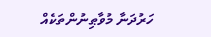ހަރުދަނާ މުވާޠިނުންތަކެއް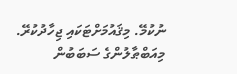ނުކުމޭ. މިޤައުމަށްޓަކައި ޖިހާދުކުރޭ. މިއަބްޠާލުންގެ ސަބަބުން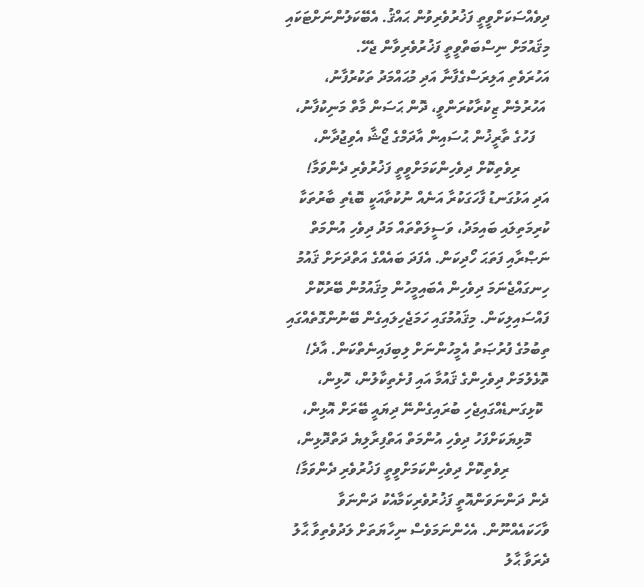ދިވެއްސަކަށްވީތީ ފަޚުރުވެރިވުން ޙައްޤު. އެބޭކަލުންނަށްޓަކައި މިޤައުމަށް ނިސްބަތްވީތީ ފަޚުރުވެރިވާން ޖެހޭ.
އަހުރަވެތި އަލިރަސްގެފާނާ އަދި މުޙައްމަދު ތަކުރުފާނު،
 އަހުރުމެން ޒިކުރާކުރަންވީ، ދޮން ޙަސަން މާތް މަނިކުފާނު،
    ފަހުގެ ތާރީޚުން ޙުސައިން އާދަމްގެ ޖޯޝާ އެވިޖުދާން،
        ރިވެތިކޮށް ދިވެހިންކަމަށްވީތީ ފަޚުރުވެރި ދެންވަމާ!
އަދި އަޅުގަނޑު ފާހަގަކުރާ އަނެއް ނުކުތާއަކީ ބޮޑެތި ބާރުތަކާ ކުރިމަތިލައި ބައިމަދު، ވަސީލަތްތައް މަދު ދިވެހި އުންމަތް ނަޞްރާއި ފަތަޙަ ހޯދިކަން. އެފަދަ ބައެއްގެ އަތްދަށަށް ޤައުމު ހިނގައްޖެނަމަ ދިވެހިން އެބައިމީހުން މިޤައުމުން ބޭރުކޮށް ފައްސައިލިކަން. މިޤައުމުގައި ހަމަޖެހިލައިގެން ބޭނުންގޮތެއްގައި ތިބުމުގެ ފުރުޞަތު އެމީހުންނަށް ލިބިފައިނެތްކަން. އާދެ!
ތޮޅެލުމަށް ދިވެހިންގެ ޤައުމާ އައި ފުށެތިކާލުން، ހޮޅިން،
  ކޮޅިގަނޑެއްގައިޖެހި ބުރައިގެންނޭ ދިޔައީ ބޭރަށް އޮޅިން،
     މޮޅިޔަކަށްފަހު ދިވެހި އުންމަތް އަތްފިރާލިޔެ ދަތްދޮޅިން،
           ރިވެތިކޮށް ދިވެހިންކަމަށްވީތީ ފަޚުރުވެރި ދެންވަމާ!
ދެން ދަންނަވަންއޮތީ ފަޚުރުވެރިކަމާއެކު ދަންނަވާ ވާހަކައެއްނޫން. އެހެންނަމަވެސް ނިހާޔަތަށް ލަދުވެތިވާ ޙާލު ދެރަވާ ޙާލު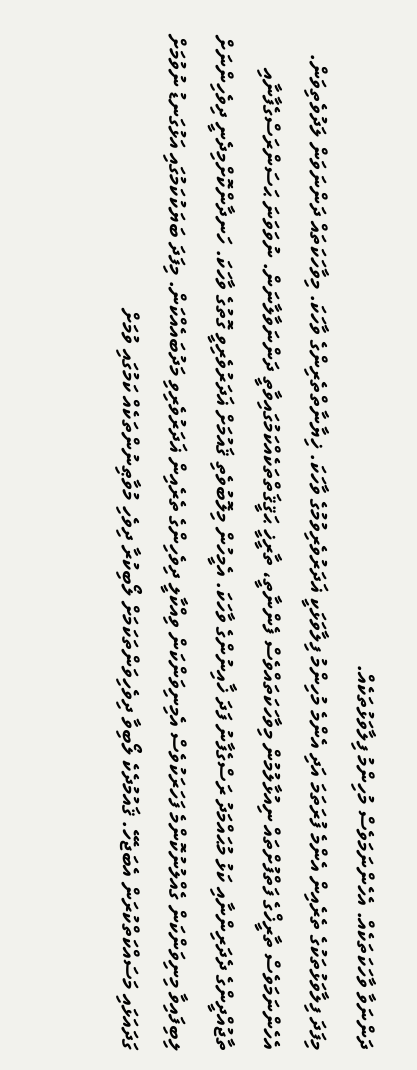ދަންނަވާ ވާހަކަތަކެއް. އެހެންނަމަވެސް މުހިންމު ފިލާވަޅުތަކެއް.
މިފަދަ ފިލާވަޅުތަކުގެ ތެރެއިން އެންމެ ފުރަތަމަ އަދި އެންމެ މުހިންމު ފިލާވަޅަކީ ޣަދަރުވެރިވުމުގެ ވާހަކަ. ޚިޔާނާތްތެރިންގެ ވާހަކަ. މިވާހަކަތައް ދަންނަވަން ލަދުވެތިވަން. އެހެންނަމަވެސް ތާރީޚްގެ ފަތްފުށްތައް ނިއުޅާލުމުން މިވާހަކަތައްވެސް ފެންނާތީ، ތާރީޚީ ޙަޤީޤަތްތަކެއްކަމުގައިވާތީ ދަންނަވާލާނަން. ނުވަވަނަ ޙަސަންރަސްގެފާނާއި ތާޖުއްދީންގެ ދެދަރިންނާއި ކަޅު މުޙައްމަދު ރަސްގެފާނު ފަދަ ޚާއިނުންގެ ވާހަކަ. އެމީހުން މިލޮބުވެތި ޤައުމަށް ޣަދަރުވެރިވީ ގޮތުގެ ވާހަކަ. ހަނދާންކޮށްމިދެނީ ދިވެހިންނަށް ލިބިފައިވާ މިނިވަންކަން ގެއްލުނުކޮންމެ ފަހަރަކުވެސް އެމިނިވަންކަން ވިއްކާލީ ދިވެހިންގެ ތެރެއިން ޣަދަރުވެރިވި މަދުބައެއްކަން. މިފަދަ ބަޔަކުކަމުގައި އަޅުގަނޑު ނުވުމަށް ގަދައަޅައި މަސައްކަތްކުރަން އެބަޖެހޭ. ޤައުމުދެކެ ލޯބިވާ ދިވެހިވަންތަކަމަށް ލޯބިކުރާ ދިވެހި މުވާޠިނުންތަކެއް ކަމުގައި ވުމަށް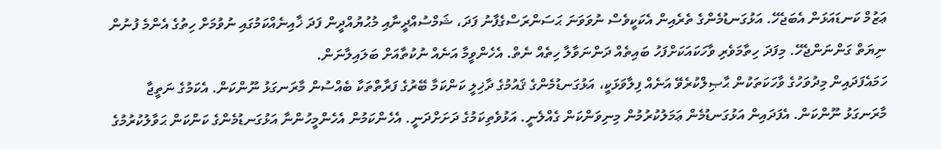ޢަޒުމް ކަނޑައަޅަން އެބަޖެހޭ. އަޅުގަނޑުމެންގެ ތެރެއިން އެކަކީވެސް ނުވަވަނަ ޙަސަންރަސްގެފާނު ފަދަ، ޝަމްސުއްދީނާއި މުޙުޔުއްދީން ފަދަ ޚާއިނެއްކަމުގައި ނުވުމަށް ހިތުގެ އެންމެ ފުނުން ނިޔަތް ގަންނަންޖެހޭ. މިފަދަ ހިތާމަވެރި ވާހަކައަކަށްފަހު ބައިތެއް ދަންނަވާލާ ހިތެއް ނެތް. އެހެންވީމާ އަނެއް ނުކުތާއަށް ބަލައިލާނަން.
ހަމައެފަދައިން މިދުވަހުގެ ވާހަކަތަކުން ޙާޞިލްކުރެވޭ އަނެއް ފިލާވަޅަކީ، އަޅުގަނޑުމެންގެ ޤައުމުގެ ދާޚިލީ ކަންކަމާ ބޭރުގެ ފަރާތްތަކާ ބެއްސުން މާރަނގަޅު ނޫންކަން. އެކަމުގެ ނަތީޖާ މާރަނގަޅު ނޫންކަން. އެފަދައިން އަޅުގަނޑުމެން ޢަމަލުކުރުމުން މިނިވަންކަން ގެއްލެނީ. އަޅުވެތިކަމުގެ ދަށަށްދަނީ. އެހެންކަމުން އެހެންމީހުންނާ އަޅުގަނޑުމެންގެ ކަންކަން ޙަވާލުކުރުމުގެ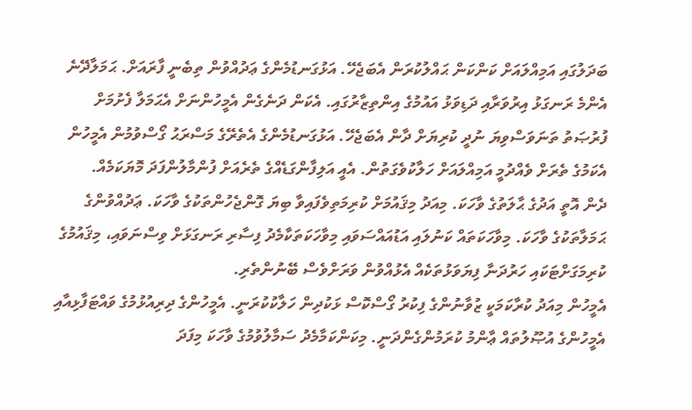ބަދަލުގައި އަމިއްލައަށް ކަންކަން ޙައްލުކުރަން އެބަޖެހޭ. އަޅުގަނޑުމެންގެ ޢަދުއްވުން ތިބެނީ ފާރައަށް. ޙަމަލާދޭނެ އެންމެ ރަނގަޅު އިރުވަރާއި ދަޑިވަޅު އައުމުގެ އިންތިޒާރުގައި. އެކަން ދަނެގެން އެމީހުންނަށް އެޙަމަލާ ފެށުމަށް ފުރުޞަތު ތަނަވަސްވިޔަ ނުދީ ކުރިޔަށް ދާން އެބަޖެހޭ. އަޅުގަނޑުމެންގެ އެތެރޭގެ މަސްރަޙު ގޯސްވުމުން އެމީހުން އެކަމުގެ ތެރަށް ވެއްދުމީ އަމިއްލައަށް ހަލާކުވެގަތުން. އެއީ އަލިފާންގަޑެއްގެ ތެރެއަށް ފުންމާލުންފަދަ މޮޔަކަމެއް.
ދެން އޮތީ އަދުގެ ޙާލަތުގެ ވާހަކަ. މިއަދު މިޤައުމަށް ކުރިމަތިވެފައިވާ ބިޔަ ގޮންޖެހުންތަކުގެ ވާހަކަ. ޢަދުއްވުންގެ ޙަމަލާތަކުގެ ވާހަކަ. މިވާހަކަތައް ކަނުލައި އަޑުއައްސަވައި މިވާހަކަތަކާމެދު ފިސާރި ރަނގަޅަށް ވިސްނަވައި، މިޤައުމުގެ ކުރިމަގަށްޓަކައި ހަރުދަނާ ފިޔަވަޅުތަކެއް އެޅުއްވުން ވަރަށްވެސް ބޭނުންތެރި.
އެމީހުން މިއަދު ކުރާކަމަކީ ޒުވާނުންގެ ފިކުރު ގޯސްކޮސް ޅަކުދިން ހަލާކުކުރަނީ. އެމީހުންގެ ދިރިއުޅުމުގެ ވައްޓަފާޅިއާއި އެމީހުންގެ އުޞޫލުތައް ޢާންމު ކުރަމުންގެންދަނީ. މިކަންކަމާމެދު ސަމާލުވުމުގެ ވާހަކަ މިފަދަ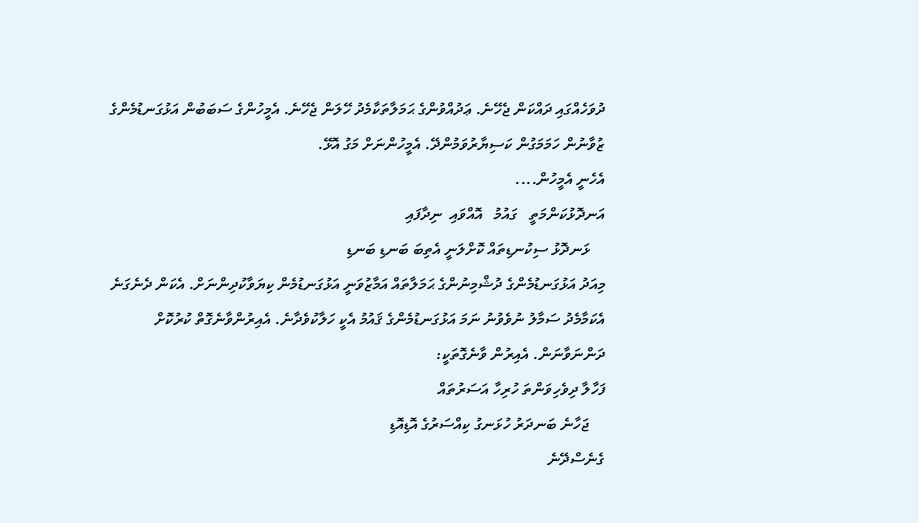ދުވަހެއްގައި ދައްކަން ޖެހޭނެ. ޢަދުއްވުންގެ ޙަމަލާތަކާމެދު ހޭލަން ޖެހޭނެ. އެމީހުންގެ ސަބަބުން އަޅުގަނޑުމެންގެ ޒުވާނުން ހަމަމަގުން ކަސިޔާރުވަމުންދޭ. އެމީހުންނަށް މަގު އޮޅޭ.
އެހެނީ އެމީހުން....
އަނދޮޅުކަންމަތީ   ގައުމު   އޮއްވައި  ނިދާފައި
    ޅަނދޮޅު ސިކުނޑިތައް ކޮށްލަނީ އެތިބަ ބަނޑި ބަނޑި
މިއަދު އަޅުގަނޑުމެންގެ ދުޝްމިނުންގެ ޙަމަލާތައް އަމާޒުވަނީ އަޅުގަނޑުމެން ކިޔަވާކުދިންނަށް. އެކަން ދެނެގަނެ އެކަމާމެދު ސަމާލު ނުވެވުނު ނަމަ އަޅުގަނޑުމެންގެ ޤައުމު އެކީ ހަލާކުވެދާނެ. އެއިރުންވާނެގޮތް ކުރުކޮށް ދަންނަވާނަން. އެއިރުން ވާނެގޮތަކީ:
ފަހާލާ ދިވެހިވަންތަ ހުރިހާ އަސަރުތައް
    ޖަހާނެ ބަނދަރު ހުޅަނގު ކިއްސަރުގެ އޮޑިއޮޑި
ގެނެސްދޭނެ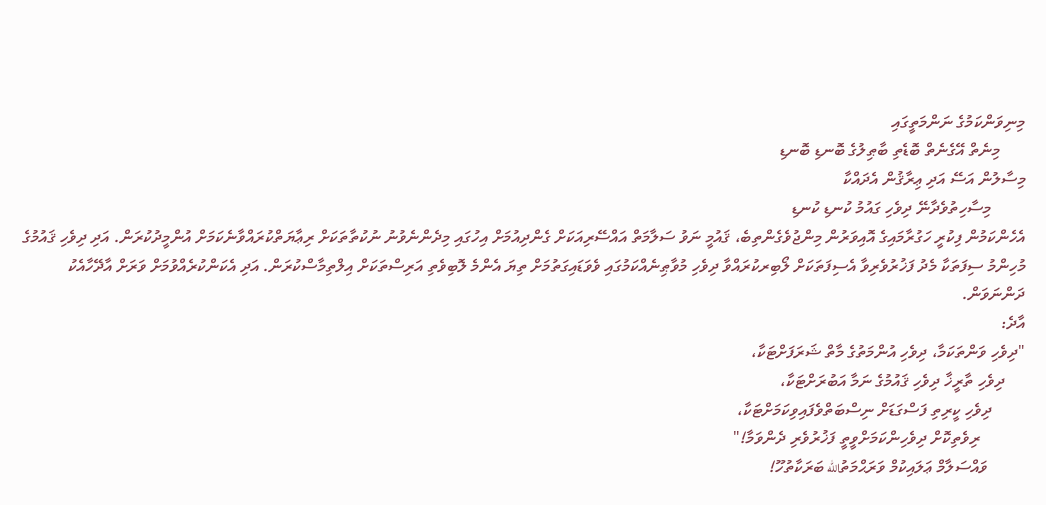މިނިވަންކަމުގެ ނަންމަތީގައި
      މިނެތް އޭގެނެތް ބޮޑެތި ބާޠިލުގެ ބޮނޑި ބޮނޑި
މިސާލުން އަސޭ އަދި ޢިރާޤުން އެދައްކާ
        މިސާހިތުވެދާނޭ ދިވެހި ގައުމު ކުނޑި ކުނޑި
އެހެންކަމުން ފިކުރީ ހަގުރާމައިގެ އޮއިވަރުން މިންޖުވެގެންތިބެ، ޤައުމީ ނަވު ސަލާމަތް އައްސޭރިއަކަށް ގެންދިއުމަށް އިހުގައި މިދެންނެވުނު ނުކުތާތަކަށް ރިޢާޔަތްކުރައްވާނެކަމަށް އުންމީދުކުރަން. އަދި ދިވެހި ޤައުމުގެ މުހިންމު ސިފަތަކާ މެދު ފަޚުރުވެރިވާ އެސިފަތަކަށް ލޯބިރކުރައްވާ ދިވެހި މުވާޠިނެއްކަމުގައި ވެވަޑައިގަތުމަށް ތިޔަ އެންމެ ލޮބިވެތި އަރިސްތަކަށް އިލްތިމާސްކުރަން. އަދި އެކަންކުރެއްވުމަށް ވަރަށް އާދޭހާއެކު ދަންނަވަން.
އާދެ:
"ދިވެހި ވަންތަކަމާ، ދިވެހި އުންމަތުގެ މާތް ޝަރަފަށްޓަކާ،
     ދިވެހި ތާރީޚާ ދިވެހި ޤައުމުގެ ނަމާ އަބުރަށްޓަކާ،
        ދިވެހި ކީރިތި ފަސްގަޑަށް ނިސްބަތްވެފައިވިކަމަށްޓަކާ،
           ރިވެތިކޮށް ދިވެހިންކަމަށްވީތީ ފަޚުރުވެރި ދެންވަމާ!"
         ވައްސަލާމް ޢަލައިކުމް ވަރަޙްމަތުالله ބަރަކާތުހޫ!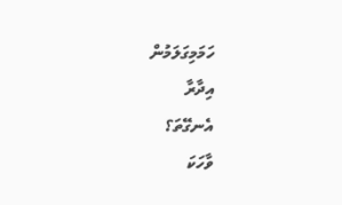ހަމަމިގަލަމުން
އިދާރާ
އެނގޭތަ؟
ވާހަކަ